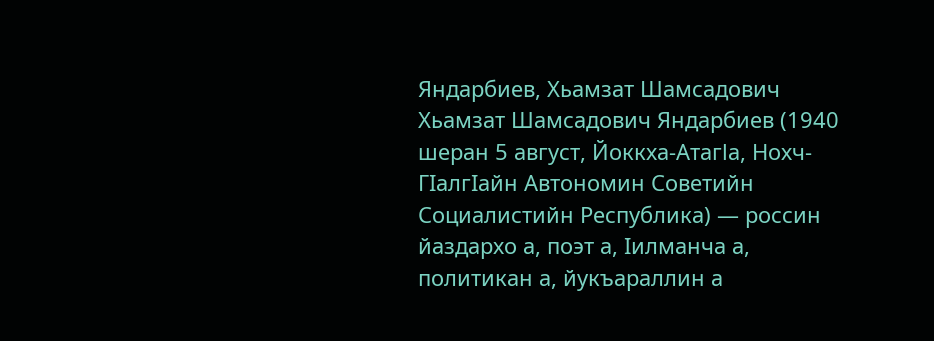Яндарбиев, Хьамзат Шамсадович
Хьамзат Шамсадович Яндарбиев (1940 шеран 5 август, Йоккха-Атагlа, Нохч-ГӀалгӀайн Автономин Советийн Социалистийн Республика) — россин йаздархо а, поэт а, Ӏилманча а, политикан а, йукъараллин а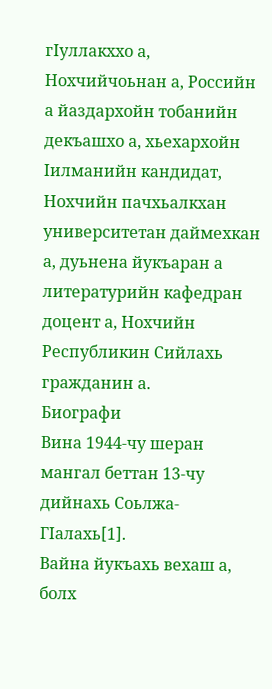гӀуллакххо а, Нохчийчоьнан а, Российн а йаздархойн тобанийн декъашхо а, хьехархойн Ӏилманийн кандидат, Нохчийн пачхьалкхан университетан даймехкан а, дуьнена йукъаран а литературийн кафедран доцент а, Нохчийн Республикин Сийлахь гражданин а.
Биографи
Вина 1944-чу шеран мангал беттан 13-чу дийнахь Соьлжа-ГӀалахь[1].
Вайна йукъахь вехаш а, болх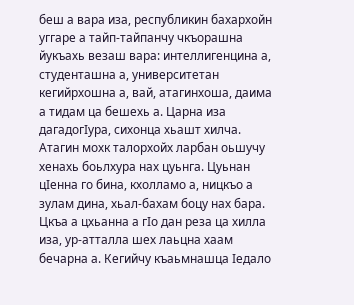беш а вара иза, республикин бахархойн уггаре а тайп-тайпанчу чкъорашна йукъахь везаш вара: интеллигенцина а, студенташна а, университетан кегийрхошна а, вай, атагинхоша, даима а тидам ца бешехь а. Царна иза дагадогӀура, сихонца хьашт хилча. Атагин мохк талорхойх ларбан оьшучу хенахь боьлхура нах цуьнга. Цуьнан цӀенна го бина, кхолламо а, ницкъо а зулам дина, хьал-бахам боцу нах бара. Цкъа а цхьанна а гӀо дан реза ца хилла иза, ур-атталла шех лаьцна хаам бечарна а. Кегийчу къаьмнашца Ӏедало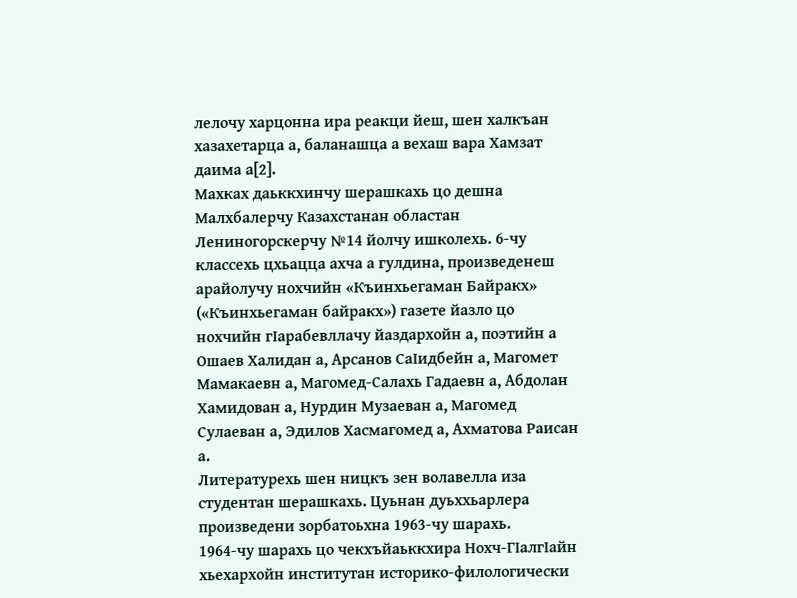лелочу харцонна ира реакци йеш, шен халкъан хазахетарца а, баланашца а вехаш вара Хамзат даима а[2].
Махках даьккхинчу шерашкахь цо дешна Малхбалерчу Казахстанан областан Лениногорскерчу №14 йолчу ишколехь. 6-чу классехь цхьацца ахча а гулдина, произведенеш арайолучу нохчийн «Къинхьегаман Байракх» («Къинхьегаман байракх») газете йазло цо нохчийн гӀарабевллачу йаздархойн а, поэтийн а Ошаев Халидан а, Арсанов СаӀидбейн а, Магомет Мамакаевн а, Магомед-Салахь Гадаевн а, Абдолан Хамидован а, Нурдин Музаеван а, Магомед Сулаеван а, Эдилов Хасмагомед а, Ахматова Раисан а.
Литературехь шен ницкъ зен волавелла иза студентан шерашкахь. Цуьнан дуьххьарлера произведени зорбатоьхна 1963-чу шарахь.
1964-чу шарахь цо чекхъйаьккхира Нохч-ГӀалгӀайн хьехархойн институтан историко-филологически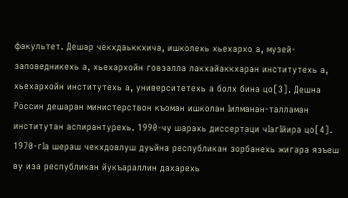факультет. Дешар чекхдаьккхича, ишколехь хьехархо а, музей-заповедникехь а, хьехархойн говзалла лакхайаккхаран институтехь а, хьехархойн институтехь а, университетехь а болх бина цо[3]. Дешна Россин дешаран министерствон къоман ишколан Ӏилманан-талламан институтан аспирантурехь. 1990-чу шарахь диссертаци чӀагӀйира цо[4].
1970-гӀа шераш чекхдовлуш дуьйна республикан зорбанехь жигара язъеш ву иза республикан йукъараллин дахарехь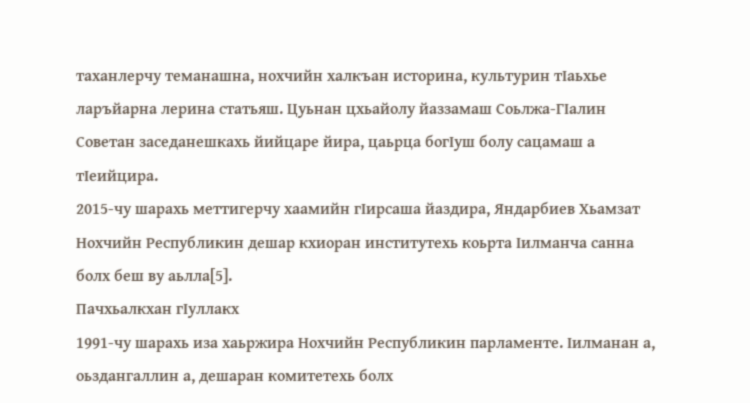таханлерчу теманашна, нохчийн халкъан историна, культурин тӀаьхье ларъйарна лерина статьяш. Цуьнан цхьайолу йаззамаш Соьлжа-ГӀалин Советан заседанешкахь йийцаре йира, цаьрца богӀуш болу сацамаш а тӀеийцира.
2015-чу шарахь меттигерчу хаамийн гӀирсаша йаздира, Яндарбиев Хьамзат Нохчийн Республикин дешар кхиоран институтехь коьрта Ӏилманча санна болх беш ву аьлла[5].
Пачхьалкхан гӀуллакх
1991-чу шарахь иза хаьржира Нохчийн Республикин парламенте. Ӏилманан а, оьздангаллин а, дешаран комитетехь болх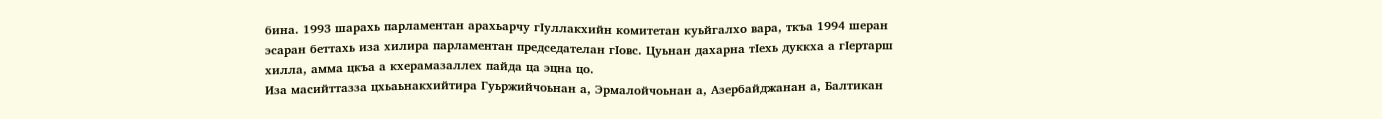бина. 1993 шарахь парламентан арахьарчу гӀуллакхийн комитетан куьйгалхо вара, ткъа 1994 шеран эсаран беттахь иза хилира парламентан председателан гӀовс. Цуьнан дахарна тӀехь дуккха а гӀертарш хилла, амма цкъа а кхерамазаллех пайда ца эцна цо.
Иза масийттазза цхьаьнакхийтира Гуьржийчоьнан а, Эрмалойчоьнан а, Азербайджанан а, Балтикан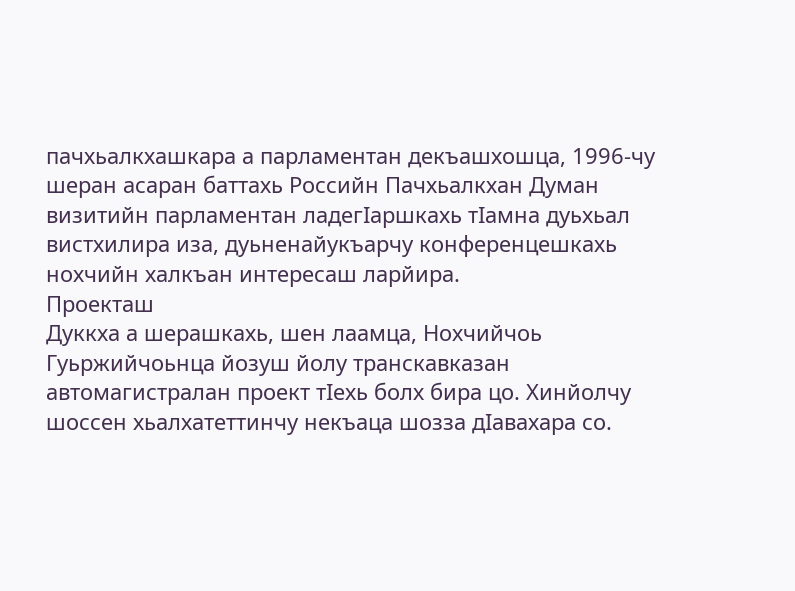пачхьалкхашкара а парламентан декъашхошца, 1996-чу шеран асаран баттахь Российн Пачхьалкхан Думан визитийн парламентан ладегӀаршкахь тӀамна дуьхьал вистхилира иза, дуьненайукъарчу конференцешкахь нохчийн халкъан интересаш ларйира.
Проекташ
Дуккха а шерашкахь, шен лаамца, Нохчийчоь Гуьржийчоьнца йозуш йолу транскавказан автомагистралан проект тӀехь болх бира цо. Хинйолчу шоссен хьалхатеттинчу некъаца шозза дӀавахара со.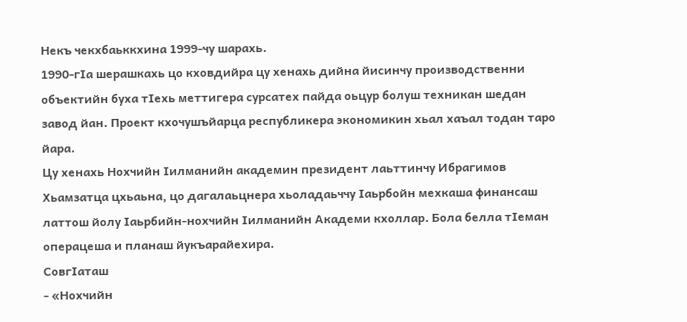Некъ чекхбаьккхина 1999-чу шарахь.
1990-гӀа шерашкахь цо кховдийра цу хенахь дийна йисинчу производственни объектийн буха тӀехь меттигера сурсатех пайда оьцур болуш техникан шедан завод йан. Проект кхочушъйарца республикера экономикин хьал хаъал тодан таро йара.
Цу хенахь Нохчийн Ӏилманийн академин президент лаьттинчу Ибрагимов Хьамзатца цхьаьна, цо дагалаьцнера хьоладаьччу Ӏаьрбойн мехкаша финансаш латтош йолу Ӏаьрбийн-нохчийн Ӏилманийн Академи кхоллар. Бола белла тӀеман операцеша и планаш йукъарайехира.
СовгӀаташ
- «Нохчийн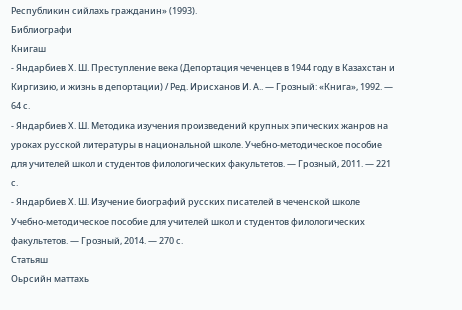Республикин сийлахь гражданин» (1993).
Библиографи
Книгаш
- Яндарбиев Х. Ш. Преступление века (Депортация чеченцев в 1944 году в Казахстан и Киргизию, и жизнь в депортации) / Ред. Ирисханов И. А.. — Грозный: «Книга», 1992. — 64 с.
- Яндарбиев Х. Ш. Методика изучения произведений крупных эпических жанров на уроках русской литературы в национальной школе. Учебно-методическое пособие для учителей школ и студентов филологических факультетов. — Грозный, 2011. — 221 с.
- Яндарбиев Х. Ш. Изучение биографий русских писателей в чеченской школе Учебно-методическое пособие для учителей школ и студентов филологических факультетов. — Грозный, 2014. — 270 с.
Статьяш
Оьрсийн маттахь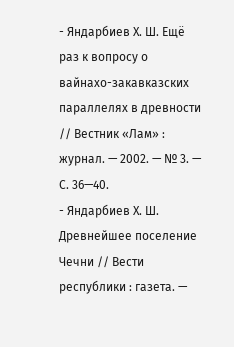- Яндарбиев Х. Ш. Ещё раз к вопросу о вайнахо-закавказских параллелях в древности // Вестник «Лам» : журнал. — 2002. — № 3. — С. 36—40.
- Яндарбиев Х. Ш. Древнейшее поселение Чечни // Вести республики : газета. —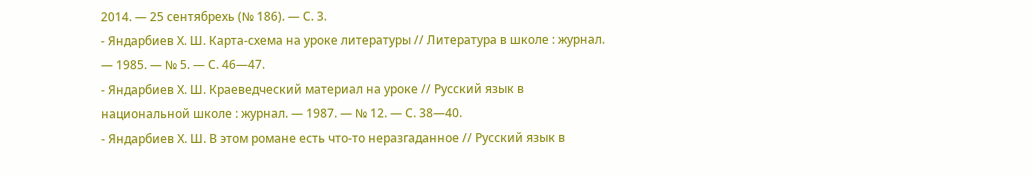2014. — 25 сентябрехь (№ 186). — С. 3.
- Яндарбиев Х. Ш. Карта-схема на уроке литературы // Литература в школе : журнал. — 1985. — № 5. — С. 46—47.
- Яндарбиев Х. Ш. Краеведческий материал на уроке // Русский язык в национальной школе : журнал. — 1987. — № 12. — С. 38—40.
- Яндарбиев Х. Ш. В этом романе есть что-то неразгаданное // Русский язык в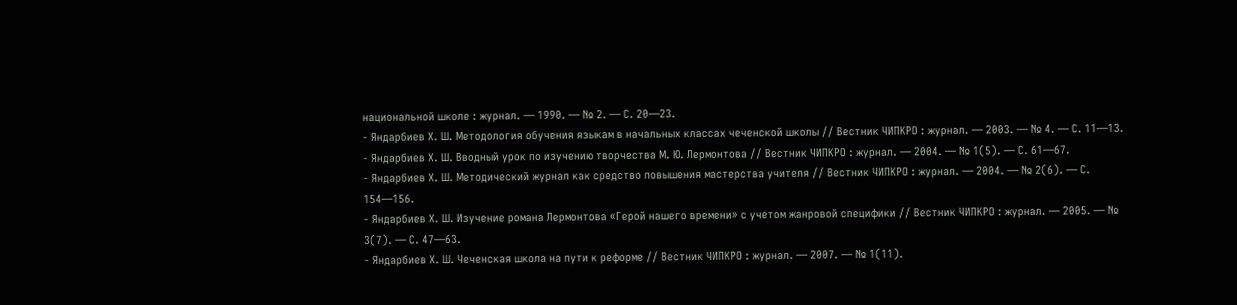национальной школе : журнал. — 1990. — № 2. — С. 20—23.
- Яндарбиев Х. Ш. Методология обучения языкам в начальных классах чеченской школы // Вестник ЧИПКРО : журнал. — 2003. — № 4. — С. 11—13.
- Яндарбиев Х. Ш. Вводный урок по изучению творчества М. Ю. Лермонтова // Вестник ЧИПКРО : журнал. — 2004. — № 1(5). — С. 61—67.
- Яндарбиев Х. Ш. Методический журнал как средство повышения мастерства учителя // Вестник ЧИПКРО : журнал. — 2004. — № 2(6). — С. 154—156.
- Яндарбиев Х. Ш. Изучение романа Лермонтова «Герой нашего времени» с учетом жанровой специфики // Вестник ЧИПКРО : журнал. — 2005. — № 3(7). — С. 47—63.
- Яндарбиев Х. Ш. Чеченская школа на пути к реформе // Вестник ЧИПКРО : журнал. — 2007. — № 1(11).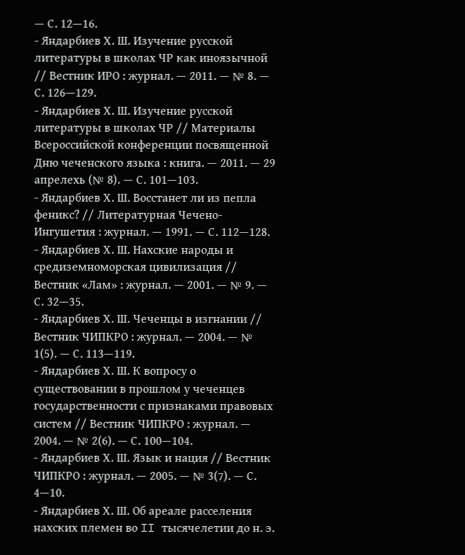— С. 12—16.
- Яндарбиев Х. Ш. Изучение русской литературы в школах ЧР как иноязычной // Вестник ИРО : журнал. — 2011. — № 8. — С. 126—129.
- Яндарбиев Х. Ш. Изучение русской литературы в школах ЧР // Материалы Всероссийской конференции посвященной Дню чеченского языка : книга. — 2011. — 29 апрелехь (№ 8). — С. 101—103.
- Яндарбиев Х. Ш. Восстанет ли из пепла феникс? // Литературная Чечено-Ингушетия : журнал. — 1991. — С. 112—128.
- Яндарбиев Х. Ш. Нахские народы и средиземноморская цивилизация // Вестник «Лам» : журнал. — 2001. — № 9. — С. 32—35.
- Яндарбиев Х. Ш. Чеченцы в изгнании // Вестник ЧИПКРО : журнал. — 2004. — № 1(5). — С. 113—119.
- Яндарбиев Х. Ш. К вопросу о существовании в прошлом у чеченцев государственности с признаками правовых систем // Вестник ЧИПКРО : журнал. — 2004. — № 2(6). — С. 100—104.
- Яндарбиев Х. Ш. Язык и нация // Вестник ЧИПКРО : журнал. — 2005. — № 3(7). — С. 4—10.
- Яндарбиев Х. Ш. Об ареале расселения нахских племен во II тысячелетии до н. э.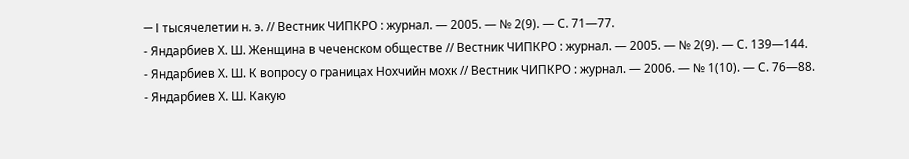— I тысячелетии н. э. // Вестник ЧИПКРО : журнал. — 2005. — № 2(9). — С. 71—77.
- Яндарбиев Х. Ш. Женщина в чеченском обществе // Вестник ЧИПКРО : журнал. — 2005. — № 2(9). — С. 139—144.
- Яндарбиев Х. Ш. К вопросу о границах Нохчийн мохк // Вестник ЧИПКРО : журнал. — 2006. — № 1(10). — С. 76—88.
- Яндарбиев Х. Ш. Какую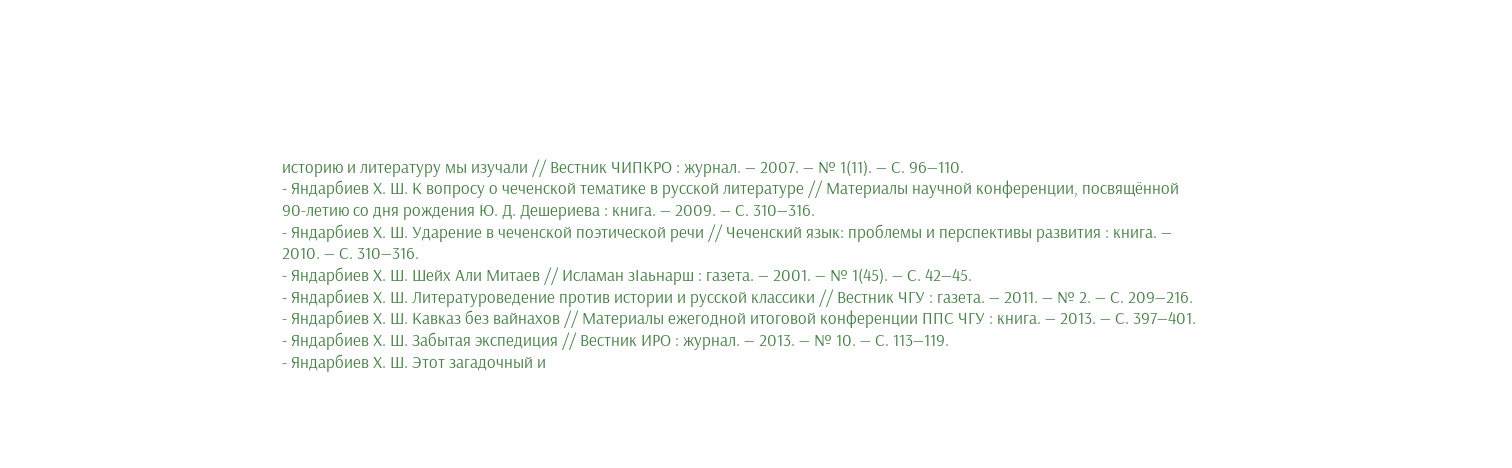историю и литературу мы изучали // Вестник ЧИПКРО : журнал. — 2007. — № 1(11). — С. 96—110.
- Яндарбиев Х. Ш. К вопросу о чеченской тематике в русской литературе // Материалы научной конференции, посвящённой 90-летию со дня рождения Ю. Д. Дешериева : книга. — 2009. — С. 310—316.
- Яндарбиев Х. Ш. Ударение в чеченской поэтической речи // Чеченский язык: проблемы и перспективы развития : книга. — 2010. — С. 310—316.
- Яндарбиев Х. Ш. Шейх Али Митаев // Исламан зIаьнарш : газета. — 2001. — № 1(45). — С. 42—45.
- Яндарбиев Х. Ш. Литературоведение против истории и русской классики // Вестник ЧГУ : газета. — 2011. — № 2. — С. 209—216.
- Яндарбиев Х. Ш. Кавказ без вайнахов // Материалы ежегодной итоговой конференции ППС ЧГУ : книга. — 2013. — С. 397—401.
- Яндарбиев Х. Ш. Забытая экспедиция // Вестник ИРО : журнал. — 2013. — № 10. — С. 113—119.
- Яндарбиев Х. Ш. Этот загадочный и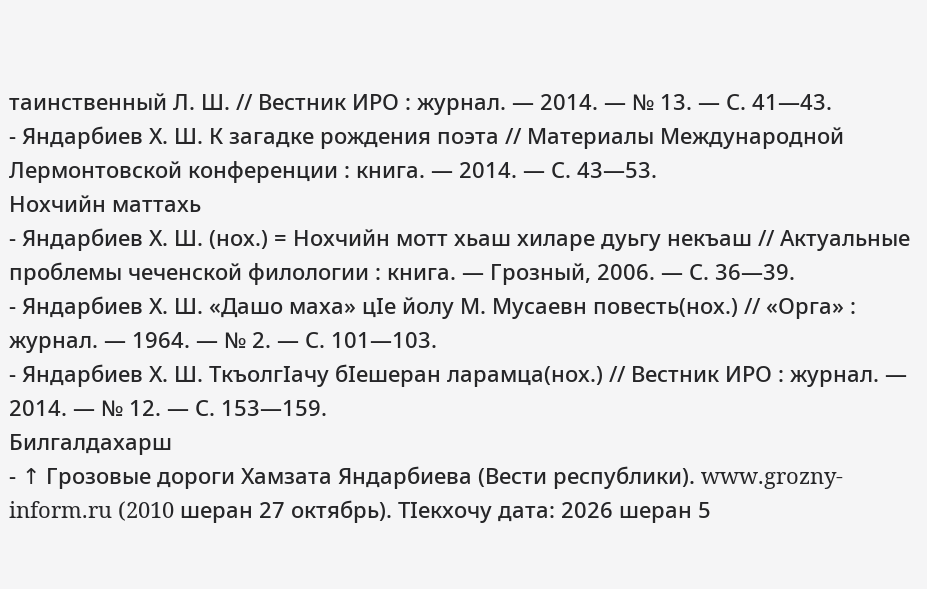таинственный Л. Ш. // Вестник ИРО : журнал. — 2014. — № 13. — С. 41—43.
- Яндарбиев Х. Ш. К загадке рождения поэта // Материалы Международной Лермонтовской конференции : книга. — 2014. — С. 43—53.
Нохчийн маттахь
- Яндарбиев Х. Ш. (нох.) = Нохчийн мотт хьаш хиларе дуьгу некъаш // Актуальные проблемы чеченской филологии : книга. — Грозный, 2006. — С. 36—39.
- Яндарбиев Х. Ш. «Дашо маха» цIе йолу М. Мусаевн повесть(нох.) // «Орга» : журнал. — 1964. — № 2. — С. 101—103.
- Яндарбиев Х. Ш. ТкъолгIачу бIешеран ларамца(нох.) // Вестник ИРО : журнал. — 2014. — № 12. — С. 153—159.
Билгалдахарш
- ↑ Грозовые дороги Хамзата Яндарбиева (Вести республики). www.grozny-inform.ru (2010 шеран 27 октябрь). ТӀекхочу дата: 2026 шеран 5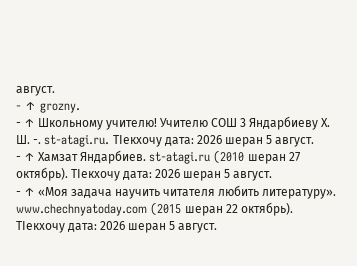август.
- ↑ grozny.
- ↑ Школьному учителю! Учителю СОШ 3 Яндарбиеву Х. Ш. -. st-atagi.ru. ТӀекхочу дата: 2026 шеран 5 август.
- ↑ Хамзат Яндарбиев. st-atagi.ru (2010 шеран 27 октябрь). ТӀекхочу дата: 2026 шеран 5 август.
- ↑ «Моя задача научить читателя любить литературу». www.chechnyatoday.com (2015 шеран 22 октябрь). ТӀекхочу дата: 2026 шеран 5 август.